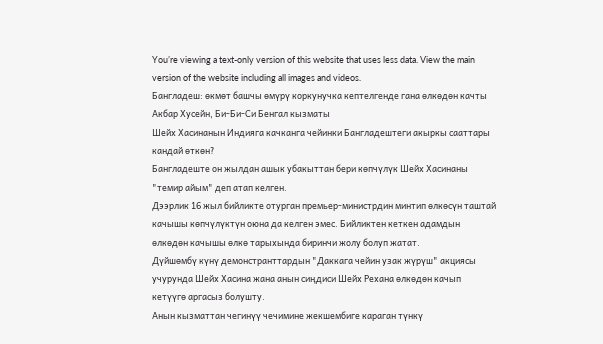You’re viewing a text-only version of this website that uses less data. View the main version of the website including all images and videos.
Бангладеш: өкмөт башчы өмүрү коркунучка кептелгенде гана өлкөдөн качты
Акбар Хусейн, Би-Би-Си Бенгал кызматы
Шейх Хасинанын Индияга качканга чейинки Бангладештеги акыркы сааттары кандай өткөн?
Бангладеште он жылдан ашык убакыттан бери көпчүлүк Шейх Хасинаны "темир айым" деп атап келген.
Дээрлик 16 жыл бийликте отурган премьер-министрдин минтип өлкөсүн таштай качышы көпчүлүктүн оюна да келген эмес. Бийликтен кеткен адамдын өлкөдөн качышы өлкө тарыхында биринчи жолу болуп жатат.
Дүйшөмбү күнү демонстранттардын "Даккага чейин узак жүрүш" акциясы учурунда Шейх Хасина жана анын сиңдиси Шейх Рехана өлкөдөн качып кетүүгө аргасыз болушту.
Анын кызматтан чегинүү чечимине жекшембиге караган түнкү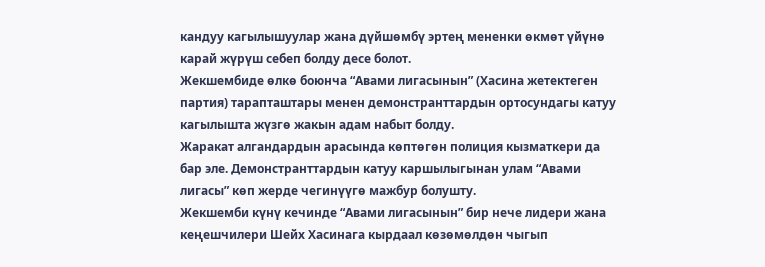кандуу кагылышуулар жана дүйшөмбү эртең мененки өкмөт үйүнө карай жүрүш себеп болду десе болот.
Жекшембиде өлкө боюнча “Авами лигасынын” (Хасина жетектеген партия) тарапташтары менен демонстранттардын ортосундагы катуу кагылышта жүзгө жакын адам набыт болду.
Жаракат алгандардын арасында көптөгөн полиция кызматкери да бар эле. Демонстранттардын катуу каршылыгынан улам “Авами лигасы” көп жерде чегинүүгө мажбур болушту.
Жекшемби күнү кечинде “Авами лигасынын” бир нече лидери жана кеңешчилери Шейх Хасинага кырдаал көзөмөлдөн чыгып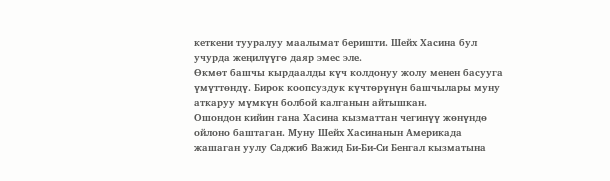кеткени тууралуу маалымат беришти. Шейх Хасина бул учурда жеңилүүгө даяр эмес эле.
Өкмөт башчы кырдаалды күч колдонуу жолу менен басууга үмүттөндү. Бирок коопсуздук күчтөрүнүн башчылары муну аткаруу мүмкүн болбой калганын айтышкан.
Ошондон кийин гана Хасина кызматтан чегинүү жөнүндө ойлоно баштаган. Муну Шейх Хасинанын Америкада жашаган уулу Саджиб Важид Би-Би-Си Бенгал кызматына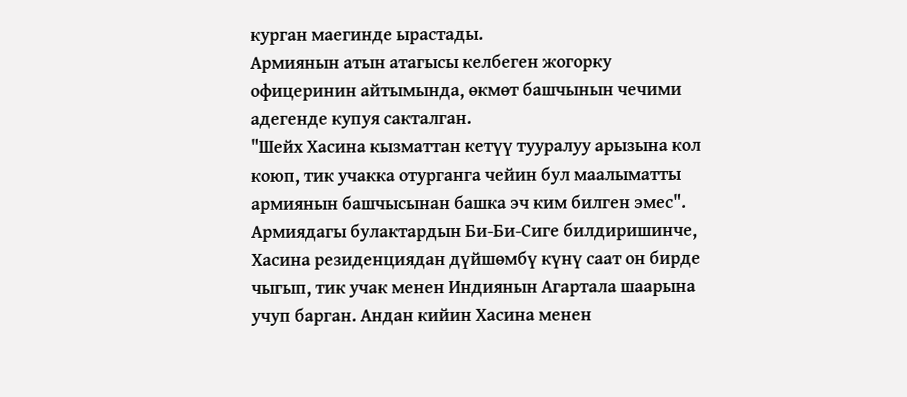курган маегинде ырастады.
Армиянын атын атагысы келбеген жогорку офицеринин айтымында, өкмөт башчынын чечими адегенде купуя сакталган.
"Шейх Хасина кызматтан кетүү тууралуу арызына кол коюп, тик учакка отурганга чейин бул маалыматты армиянын башчысынан башка эч ким билген эмес".
Армиядагы булактардын Би-Би-Сиге билдиришинче, Хасина резиденциядан дүйшөмбү күнү саат он бирде чыгып, тик учак менен Индиянын Агартала шаарына учуп барган. Андан кийин Хасина менен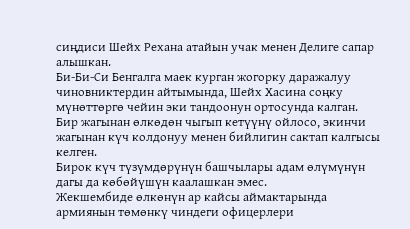сиңдиси Шейх Рехана атайын учак менен Делиге сапар алышкан.
Би-Би-Си Бенгалга маек курган жогорку даражалуу чиновниктердин айтымында, Шейх Хасина соңку мүнөттөргө чейин эки тандоонун ортосунда калган.
Бир жагынан өлкөдөн чыгып кетүүнү ойлосо, экинчи жагынан күч колдонуу менен бийлигин сактап калгысы келген.
Бирок күч түзүмдөрүнүн башчылары адам өлүмүнүн дагы да көбөйүшүн каалашкан эмес.
Жекшембиде өлкөнүн ар кайсы аймактарында армиянын төмөнкү чиндеги офицерлери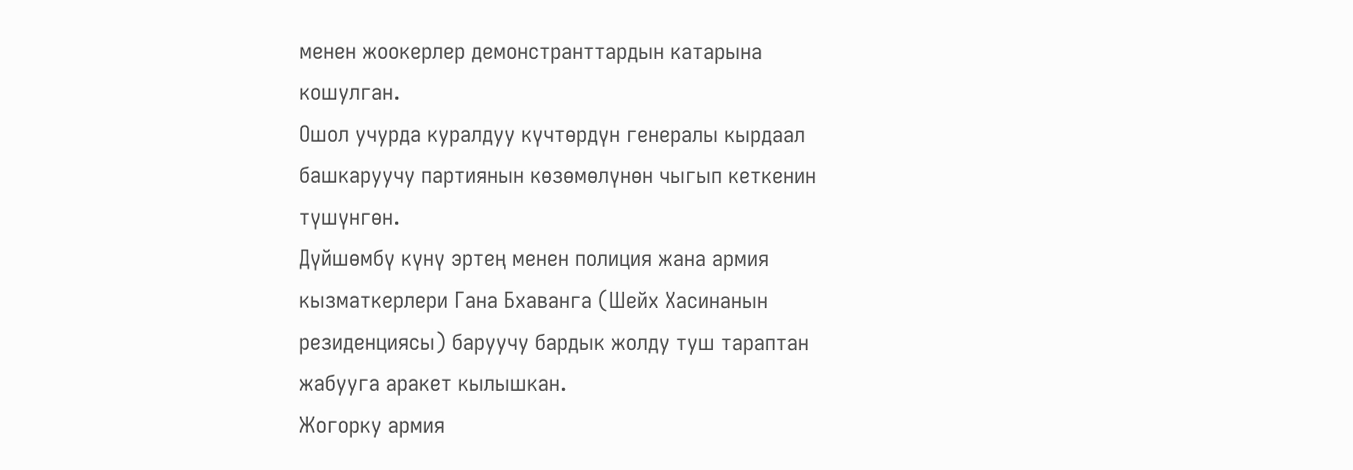менен жоокерлер демонстранттардын катарына кошулган.
Ошол учурда куралдуу күчтөрдүн генералы кырдаал башкаруучу партиянын көзөмөлүнөн чыгып кеткенин түшүнгөн.
Дүйшөмбү күнү эртең менен полиция жана армия кызматкерлери Гана Бхаванга (Шейх Хасинанын резиденциясы) баруучу бардык жолду туш тараптан жабууга аракет кылышкан.
Жогорку армия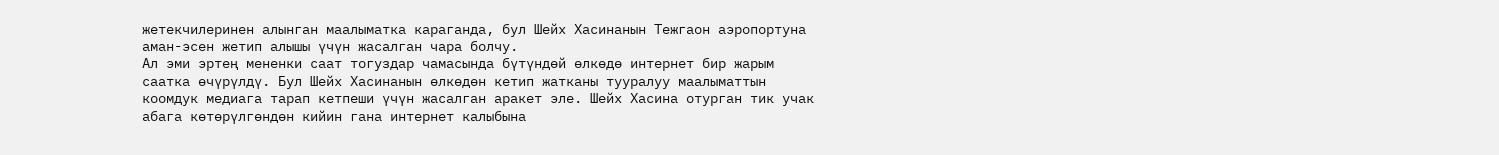жетекчилеринен алынган маалыматка караганда, бул Шейх Хасинанын Тежгаон аэропортуна аман-эсен жетип алышы үчүн жасалган чара болчу.
Ал эми эртең мененки саат тогуздар чамасында бүтүндөй өлкөдө интернет бир жарым саатка өчүрүлдү. Бул Шейх Хасинанын өлкөдөн кетип жатканы тууралуу маалыматтын коомдук медиага тарап кетпеши үчүн жасалган аракет эле. Шейх Хасина отурган тик учак абага көтөрүлгөндөн кийин гана интернет калыбына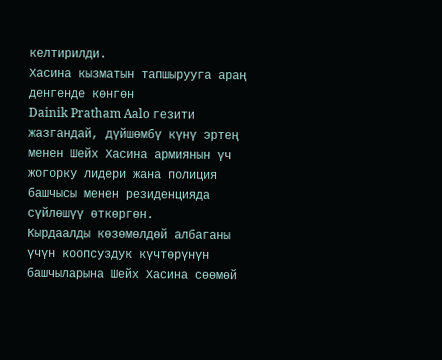келтирилди.
Хасина кызматын тапшырууга араң денгенде көнгөн
Dainik Pratham Aalo гезити жазгандай, дүйшөмбү күнү эртең менен Шейх Хасина армиянын үч жогорку лидери жана полиция башчысы менен резиденцияда сүйлөшүү өткөргөн.
Кырдаалды көзөмөлдөй албаганы үчүн коопсуздук күчтөрүнүн башчыларына Шейх Хасина сөөмөй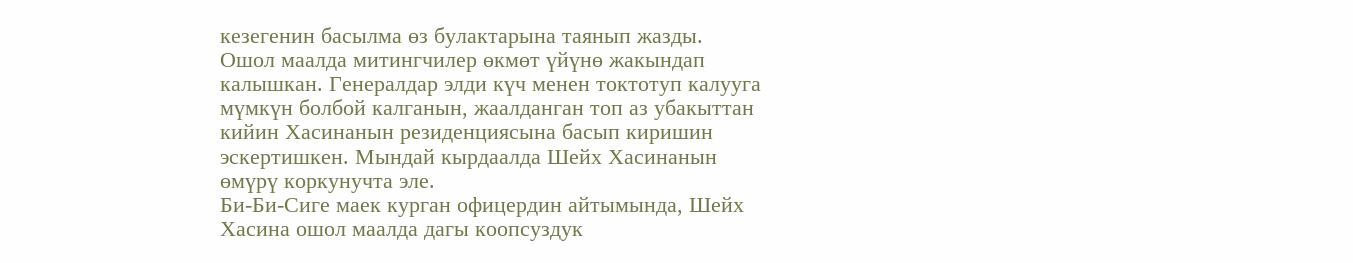кезегенин басылма өз булактарына таянып жазды.
Ошол маалда митингчилер өкмөт үйүнө жакындап калышкан. Генералдар элди күч менен токтотуп калууга мүмкүн болбой калганын, жаалданган топ аз убакыттан кийин Хасинанын резиденциясына басып киришин эскертишкен. Мындай кырдаалда Шейх Хасинанын өмүрү коркунучта эле.
Би-Би-Сиге маек курган офицердин айтымында, Шейх Хасина ошол маалда дагы коопсуздук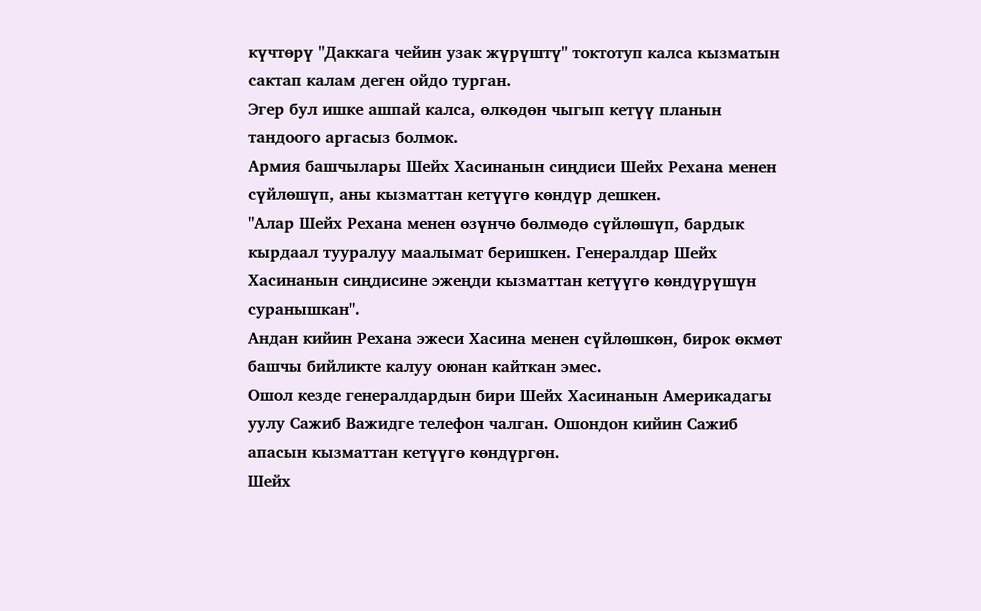күчтөрү "Даккага чейин узак жүрүштү" токтотуп калса кызматын сактап калам деген ойдо турган.
Эгер бул ишке ашпай калса, өлкөдөн чыгып кетүү планын тандоого аргасыз болмок.
Армия башчылары Шейх Хасинанын сиңдиси Шейх Рехана менен сүйлөшүп, аны кызматтан кетүүгө көндүр дешкен.
"Алар Шейх Рехана менен өзүнчө бөлмөдө сүйлөшүп, бардык кырдаал тууралуу маалымат беришкен. Генералдар Шейх Хасинанын сиңдисине эжеңди кызматтан кетүүгө көндүрүшүн суранышкан".
Андан кийин Рехана эжеси Хасина менен сүйлөшкөн, бирок өкмөт башчы бийликте калуу оюнан кайткан эмес.
Ошол кезде генералдардын бири Шейх Хасинанын Америкадагы уулу Сажиб Важидге телефон чалган. Ошондон кийин Сажиб апасын кызматтан кетүүгө көндүргөн.
Шейх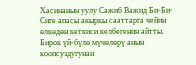Хасинанын уулу Сажиб Важид Би-Би-Сиге апасы акыркы сааттарга чейин өлкөдөн кеткиси келбегенин айтты. Бирок үй-бүлө мүчөлөрү анын коопсуздугунан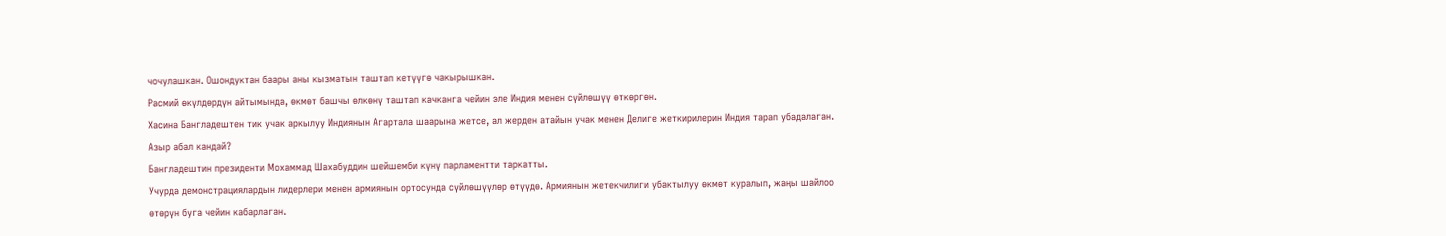чочулашкан. Ошондуктан баары аны кызматын таштап кетүүгө чакырышкан.
Расмий өкүлдөрдүн айтымында, өкмөт башчы өлкөнү таштап качканга чейин эле Индия менен сүйлөшүү өткөргөн.
Хасина Бангладештен тик учак аркылуу Индиянын Агартала шаарына жетсе, ал жерден атайын учак менен Делиге жеткирилерин Индия тарап убадалаган.
Азыр абал кандай?
Бангладештин президенти Мохаммад Шахабуддин шейшемби күнү парламентти таркатты.
Учурда демонстрациялардын лидерлери менен армиянын ортосунда сүйлөшүүлөр өтүүдө. Армиянын жетекчилиги убактылуу өкмөт куралып, жаңы шайлоо өтөрүн буга чейин кабарлаган.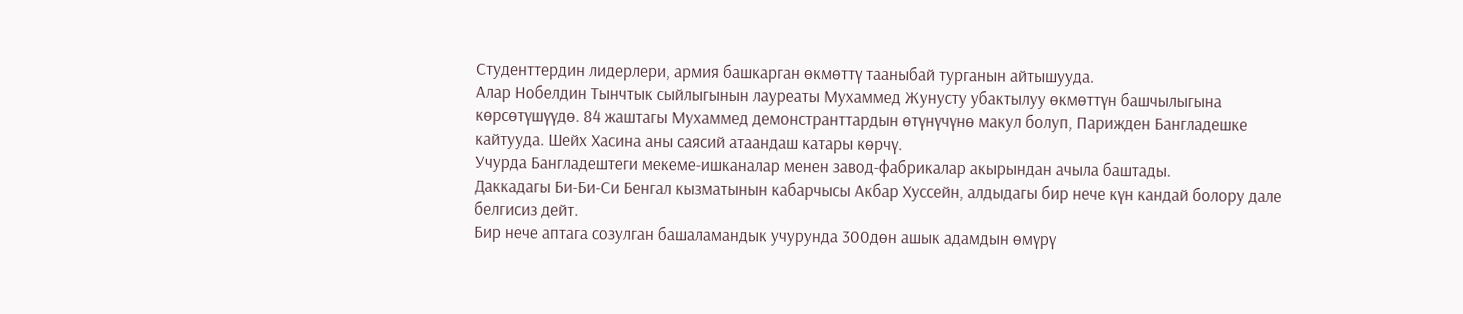Студенттердин лидерлери, армия башкарган өкмөттү тааныбай турганын айтышууда.
Алар Нобелдин Тынчтык сыйлыгынын лауреаты Мухаммед Жунусту убактылуу өкмөттүн башчылыгына көрсөтүшүүдө. 84 жаштагы Мухаммед демонстранттардын өтүнүчүнө макул болуп, Парижден Бангладешке кайтууда. Шейх Хасина аны саясий атаандаш катары көрчү.
Учурда Бангладештеги мекеме-ишканалар менен завод-фабрикалар акырындан ачыла баштады.
Даккадагы Би-Би-Си Бенгал кызматынын кабарчысы Акбар Хуссейн, алдыдагы бир нече күн кандай болору дале белгисиз дейт.
Бир нече аптага созулган башаламандык учурунда 300дөн ашык адамдын өмүрү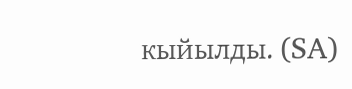кыйылды. (SA)